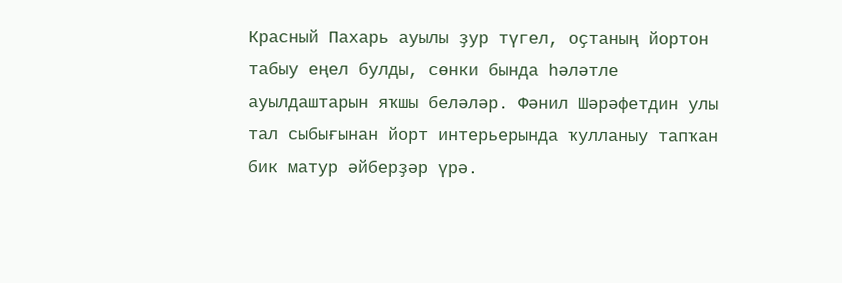Красный Пахарь ауылы ҙур түгел, оҫтаның йортон табыу еңел булды, сөнки бында һәләтле ауылдаштарын яҡшы беләләр. Фәнил Шәрәфетдин улы тал сыбығынан йорт интерьерында ҡулланыу тапҡан бик матур әйберҙәр үрә.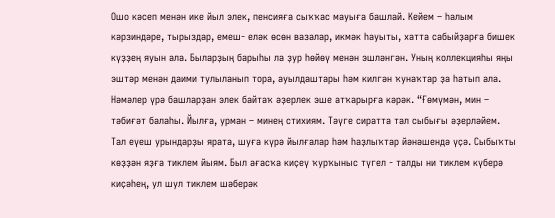Ошо кәсеп менән ике йыл элек, пенсияға сыҡҡас мауыға башлай. Кейем – һалым кәрзиндәре, тырыздар, емеш- еләк өсөн вазалар, икмәк һауыты, хатта сабыйҙарға бишек күҙҙең яуын ала. Быларҙың барыһы ла ҙур һөйөү менән эшләнгән. Уның коллекцияһы яңы эштәр менән даими тулыланып тора, ауылдаштары һәм килгән ҡунаҡтар ҙа һатып ала.
Нәмәлер үрә башларҙан элек байтаҡ әҙерлек эше атҡарырға кәрәк. “Ғөмүмән, мин – тәбиғәт балаһы. Йылға, урман – минең стихиям. Тәүге сиратта тал сыбығы әҙерләйем. Тал еүеш урындарҙы ярата, шуға күрә йылғалар һәм һаҙлыҡтар йәнәшендә үҫә. Сыбыҡты көҙҙән яҙға тиклем йыям. Был ағасҡа киҫеү ҡурҡыныс түгел - талды ни тиклем күберә киҫәһең, ул шул тиклем шәберәк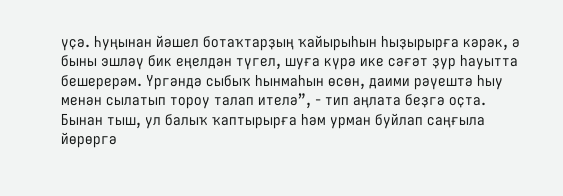үҫә. Һуңынан йәшел ботаҡтарҙың ҡайырыһын һыҙырырға кәрәк, ә быны эшләү бик еңелдән түгел, шуға күрә ике сәғәт ҙур һауытта бешерерәм. Үргәндә сыбыҡ һынмаһын өсөн, даими рәүештә һыу менән сылатып тороу талап ителә”, - тип аңлата беҙгә оҫта. Бынан тыш, ул балыҡ ҡаптырырға һәм урман буйлап саңғыла йөрөргә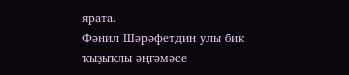ярата.
Фәнил Шәрәфетдин улы бик ҡыҙыҡлы әңгәмәсе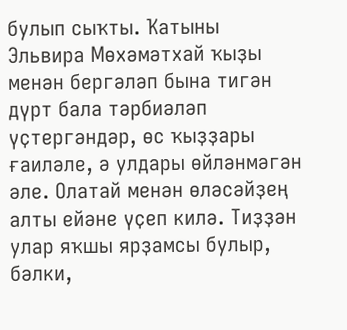булып сыҡты. Ҡатыны Эльвира Мөхәмәтхай ҡыҙы менән бергәләп бына тигән дүрт бала тәрбиәләп үҫтергәндәр, өс ҡыҙҙары ғаиләле, ә улдары өйләнмәгән әле. Олатай менән өләсәйҙең алты ейәне үҫеп килә. Тиҙҙән улар яҡшы ярҙамсы булыр, бәлки,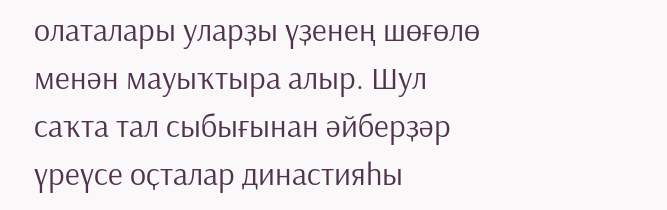олаталары уларҙы үҙенең шөғөлө менән мауыҡтыра алыр. Шул саҡта тал сыбығынан әйберҙәр үреүсе оҫталар династияһы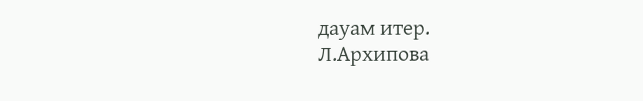дауам итер.
Л.Архипова